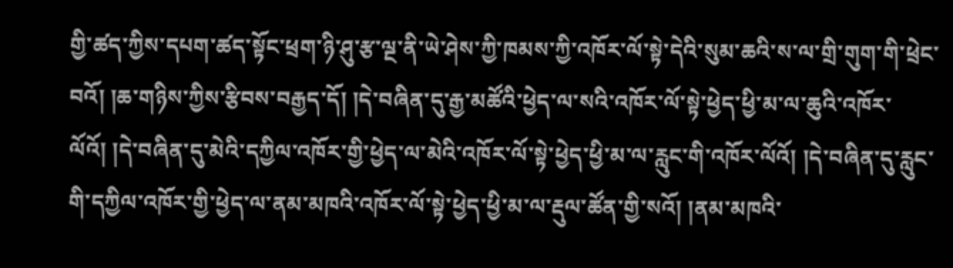གྱི་ཚད་ཀྱིས་དཔག་ཚད་སྟོང་ཕྲག་ཉི་ཤུ་རྩ་ལྔ་ནི་ཡེ་ཤེས་ཀྱི་ཁམས་ཀྱི་འཁོར་ལོ་སྟེ་དེའི་སུམ་ཆའི་ས་ལ་གྲི་གུག་གི་ཕྲེང་བའོ། །ཆ་གཉིས་ཀྱིས་རྩིབས་བརྒྱད་དོ། །དེ་བཞིན་དུ་རྒྱ་མཚོའི་ཕྱེད་ལ་སའི་འཁོར་ལོ་སྟེ་ཕྱེད་ཕྱི་མ་ལ་ཆུའི་འཁོར་ལོའོ། །དེ་བཞིན་དུ་མེའི་དཀྱིལ་འཁོར་གྱི་ཕྱེད་ལ་མེའི་འཁོར་ལོ་སྟེ་ཕྱེད་ཕྱི་མ་ལ་རླུང་གི་འཁོར་ལོའོ། །དེ་བཞིན་དུ་རླུང་གི་དཀྱིལ་འཁོར་གྱི་ཕྱེད་ལ་ནམ་མཁའི་འཁོར་ལོ་སྟེ་ཕྱེད་ཕྱི་མ་ལ་རྡུལ་ཚོན་གྱི་སའོ། །ནམ་མཁའི་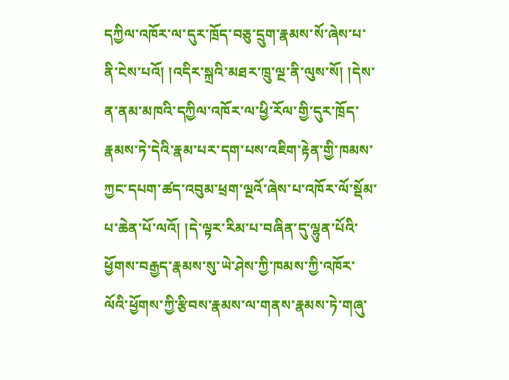དཀྱིལ་འཁོར་ལ་དུར་ཁྲོད་བཅུ་དྲུག་རྣམས་སོ་ཞེས་པ་ནི་ངེས་པའོ། །འདིར་སྐྲའི་མཐར་ཁྲུ་ལྔ་ནི་ལུས་སོ། །དེས་ན་ནམ་མཁའི་དཀྱིལ་འཁོར་ལ་ཕྱི་རོལ་གྱི་དུར་ཁྲོད་རྣམས་ཏེ་དེའི་རྣམ་པར་དག་པས་འཇིག་རྟེན་གྱི་ཁམས་ཀྱང་དཔག་ཚད་འབུམ་ཕྲག་ལྔའོ་ཞེས་པ་འཁོར་ལོ་སྡོམ་པ་ཆེན་པོ་ལའོ། །དེ་ལྟར་རིམ་པ་བཞིན་དུ་ལྷུན་པོའི་ཕྱོགས་བརྒྱད་རྣམས་སུ་ཡེ་ཤེས་ཀྱི་ཁམས་ཀྱི་འཁོར་ལོའི་ཕྱོགས་ཀྱི་རྩིབས་རྣམས་ལ་གནས་རྣམས་ཏེ་གཞུ་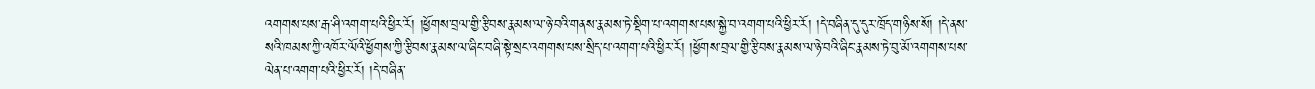འགགས་པས་རྒ་ཤི་འགག་པའི་ཕྱིར་རོ། །ཕྱོགས་བྲལ་གྱི་རྩིབས་རྣམས་ལ་ཉེ་བའི་གནས་རྣམས་ཏེ་སྡིག་པ་འགགས་པས་སྐྱེ་བ་འགག་པའི་ཕྱིར་རོ། །དེ་བཞིན་དུ་དུར་ཁྲོད་གཉིས་སོ། །དེ་ནས་སའི་ཁམས་ཀྱི་འཁོར་ལོའི་ཕྱོགས་ཀྱི་རྩིབས་རྣམས་ལ་ཞིང་བཞི་སྟེ་སྲང་འགགས་པས་སྲིད་པ་འགག་པའི་ཕྱིར་རོ། །ཕྱོགས་བྲལ་གྱི་རྩིབས་རྣམས་ལ་ཉེ་བའི་ཞིང་རྣམས་ཏེ་བུ་མོ་འགགས་པས་ལེན་པ་འགག་པའི་ཕྱིར་རོ། །དེ་བཞིན་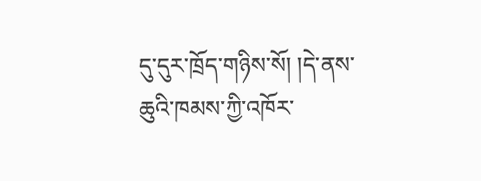དུ་དུར་ཁྲོད་གཉིས་སོ། །དེ་ནས་ཆུའི་ཁམས་ཀྱི་འཁོར་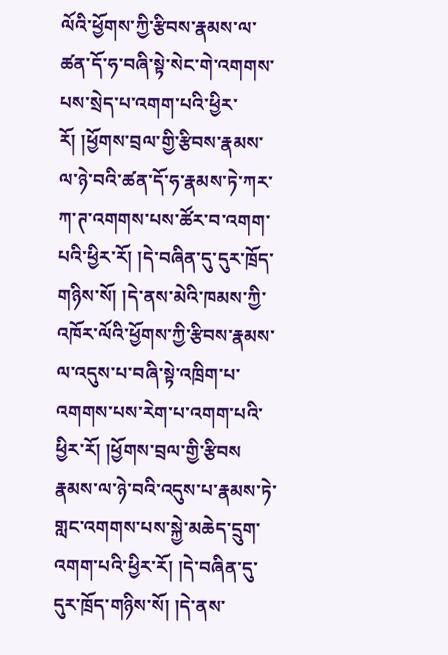ལོའི་ཕྱོགས་ཀྱི་རྩིབས་རྣམས་ལ་ཚན་དོ་ཧ་བཞི་སྟེ་སེང་གེ་འགགས་པས་སྲེད་པ་འགག་པའི་ཕྱིར་རོ། །ཕྱོགས་བྲལ་གྱི་རྩིབས་རྣམས་ལ་ཉེ་བའི་ཚན་དོ་ཧ་རྣམས་ཏེ་ཀར་ཀ་ཊ་འགགས་པས་ཚོར་བ་འགག་པའི་ཕྱིར་རོ། །དེ་བཞིན་དུ་དུར་ཁྲོད་གཉིས་སོ། །དེ་ནས་མེའི་ཁམས་ཀྱི་འཁོར་ལོའི་ཕྱོགས་ཀྱི་རྩིབས་རྣམས་ལ་འདུས་པ་བཞི་སྟེ་འཁྲིག་པ་འགགས་པས་རེག་པ་འགག་པའི་ཕྱིར་རོ། །ཕྱོགས་བྲལ་གྱི་རྩིབས
རྣམས་ལ་ཉེ་བའི་འདུས་པ་རྣམས་ཏེ་གླང་འགགས་པས་སྐྱེ་མཆེད་དྲུག་འགག་པའི་ཕྱིར་རོ། །དེ་བཞིན་དུ་དུར་ཁྲོད་གཉིས་སོ། །དེ་ནས་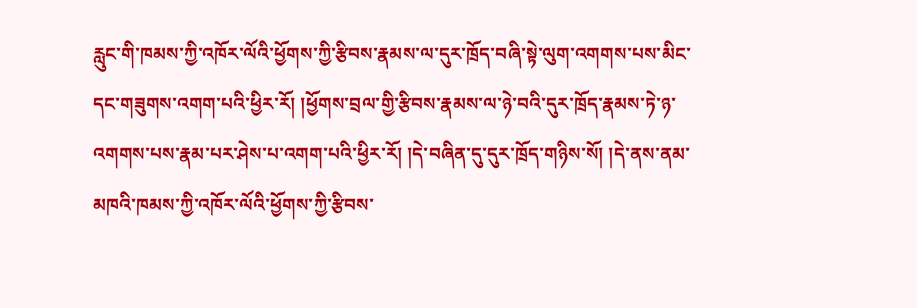རླུང་གི་ཁམས་ཀྱི་འཁོར་ལོའི་ཕྱོགས་ཀྱི་རྩིབས་རྣམས་ལ་དུར་ཁྲོད་བཞི་སྟེ་ལུག་འགགས་པས་མིང་དང་གཟུགས་འགག་པའི་ཕྱིར་རོ། །ཕྱོགས་བྲལ་གྱི་རྩིབས་རྣམས་ལ་ཉེ་བའི་དུར་ཁྲོད་རྣམས་ཏེ་ཉ་འགགས་པས་རྣམ་པར་ཤེས་པ་འགག་པའི་ཕྱིར་རོ། །དེ་བཞིན་དུ་དུར་ཁྲོད་གཉིས་སོ། །དེ་ནས་ནམ་མཁའི་ཁམས་ཀྱི་འཁོར་ལོའི་ཕྱོགས་ཀྱི་རྩིབས་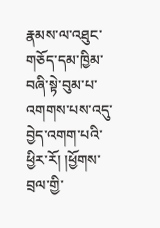རྣམས་ལ་འཐུང་གཅོད་དམ་ཁྱིམ་བཞི་སྟེ་བུམ་པ་འགགས་པས་འདུ་བྱེད་འགག་པའི་ཕྱིར་རོ། །ཕྱོགས་བྲལ་གྱི་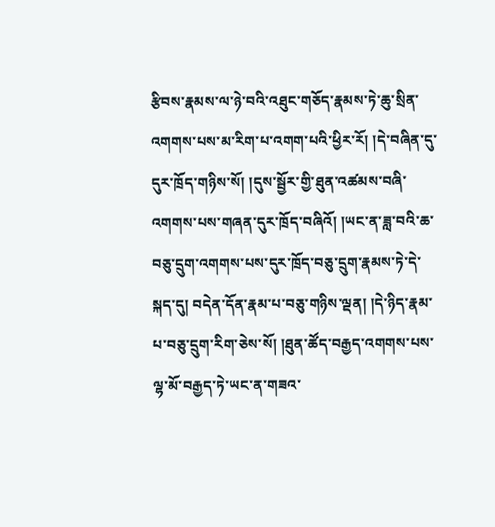རྩིབས་རྣམས་ལ་ཉེ་བའི་འཐུང་གཅོད་རྣམས་ཏེ་ཆུ་སྲིན་འགགས་པས་མ་རིག་པ་འགག་པའི་ཕྱིར་རོ། །དེ་བཞིན་དུ་དུར་ཁྲོད་གཉིས་སོ། །དུས་སྦྱོར་གྱི་ཐུན་འཚམས་བཞི་འགགས་པས་གཞན་དུར་ཁྲོད་བཞིའོ། །ཡང་ན་ཟླ་བའི་ཆ་བཅུ་དྲུག་འགགས་པས་དུར་ཁྲོད་བཅུ་དྲུག་རྣམས་ཏེ་དེ་སྐད་དུ། བདེན་དོན་རྣམ་པ་བཅུ་གཉིས་ལྡན། །དེ་ཉིད་རྣམ་པ་བཅུ་དྲུག་རིག་ཅེས་སོ། །ཐུན་ཚོད་བརྒྱད་འགགས་པས་ལྷ་མོ་བརྒྱད་ཏེ་ཡང་ན་གཟའ་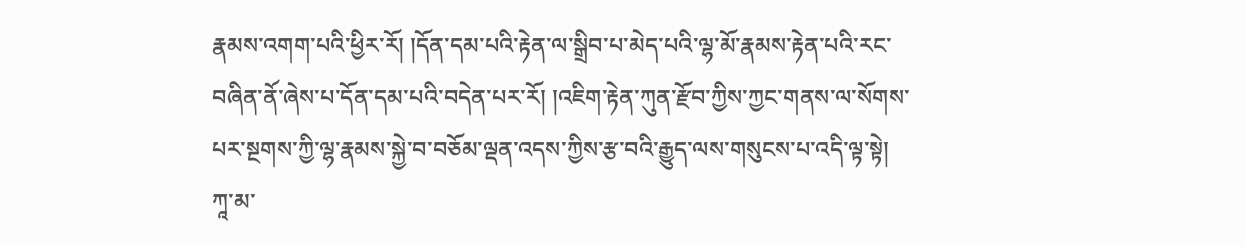རྣམས་འགག་པའི་ཕྱིར་རོ། །དོན་དམ་པའི་རྟེན་ལ་སྒྲིབ་པ་མེད་པའི་ལྷ་མོ་རྣམས་རྟེན་པའི་རང་བཞིན་ནོ་ཞེས་པ་དོན་དམ་པའི་བདེན་པར་རོ། །འཇིག་རྟེན་ཀུན་རྫོབ་ཀྱིས་ཀྱང་གནས་ལ་སོགས་པར་སྔགས་ཀྱི་ལྷ་རྣམས་སྐྱེ་བ་བཅོམ་ལྡན་འདས་ཀྱིས་རྩ་བའི་རྒྱུད་ལས་གསུངས་པ་འདི་ལྟ་སྟེ། ཀཱ་མ་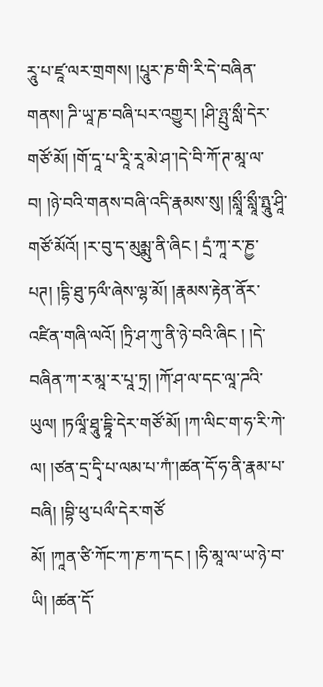རཱུ་པ་ཛཱ་ལར་གྲགས། །པཱུར་ཎ་གི་རི་དེ་བཞིན་གནས། ཌི་ཡཱ་ཎ་བཞི་པར་འགྱུར། །ཤི་ཉྤུ་སླྀ་དེར་གཙོ་མོ། །གོ་དཱ་པ་རཱི་རཱ་མེ་ཤ་།དེ་བི་ཀོ་ཊ་མཱ་ལ་བ། །ཉེ་བའི་གནས་བཞི་འདི་རྣམས་སུ། །སླཱྀ་སླཱྀ་ཉྤཱུ་ཤཱི་གཙོ་མོའོ། །ར་བུ་ད་མུམྨུ་ནི་ཞིང ། དྲཾ་ཀཱ་ར་ཎྱ་པཊ། །དྷི་ཐུ་ཏལྀ་ཞེས་ལྷ་མོ། །རྣམས་རྟེན་ནོར་འཛིན་གཞི་ལའོ། །ཏྲི་ཤ་ཀུ་ནི་ཉེ་བའི་ཞིང ། །དེ་བཞིན་ཀ་ར་མཱ་ར་པཱ་ཏྲ། །ཀོ་ཤ་ལ་དང་ལཱ་ཌའི་ཡུལ། །ཏལཱྀ་ཐཱུ་དྟཱི་དེར་གཙོ་མོ། །ཀ་ལིང་ག་ཧ་རི་ཀེ་ལ། །ཙན་དྲ་དྭི་པ་ལམ་པ་ཀཾ་།ཚན་དོ་ཧ་ནི་རྣམ་པ་བཞི། །བྷི་ཕུ་པལྀ་དེར་གཙོ
མོ། །ཀཱན་ཙི་ཀོང་ཀ་ཎ་ཀ་དང ། །ཧི་མཱ་ལ་ཡ་ཉེ་བ་ཡི། །ཚན་དོ་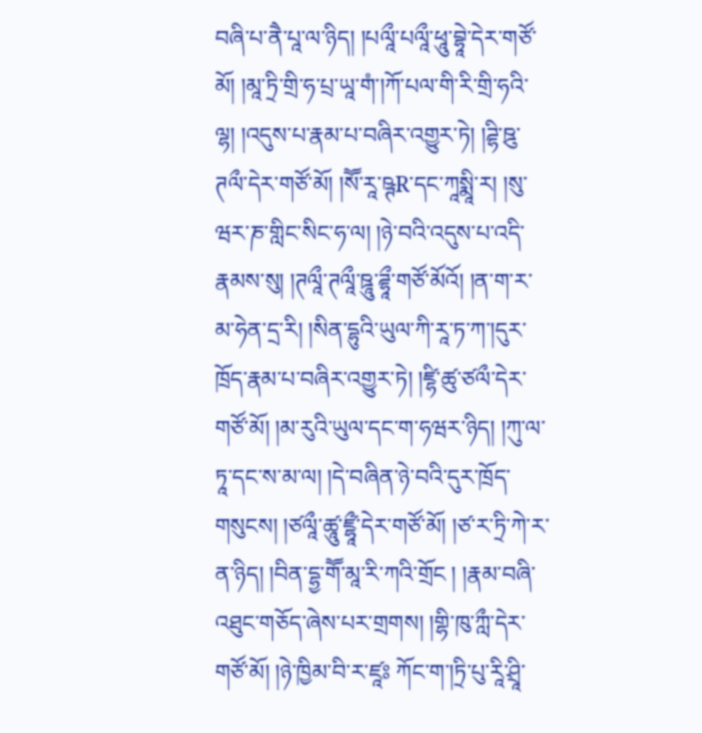བཞི་པ་ནཻ་པཱ་ལ་ཉིད། །པལཱྀ་པལཱྀ་ཕཱུ་བྷཱེ་དེར་གཙོ་མོ། །མཱ་ཏྲི་གྲི་ཧ་པྲ་ཡཱ་གཾ་།ཀོ་པལ་གི་རི་གྲི་ཧའི་ལྷ། །འདུས་པ་རྣམ་པ་བཞིར་འགྱུར་ཏེ། །ཌྷི་ཋུ་ཊལྀ་དེར་གཙོ་མོ། །སཽ་རཱ་ཥྚR་དང་ཀཱསྨཱི་ར། །སུ་ཝར་ཎ་གླིང་སིང་ཧ་ལ། །ཉེ་བའི་འདུས་པ་འདི་རྣམས་སུ། །ཊལཱྀ་ཊལཱྀ་ཋཱུ་ཌྷཱྀ་གཙོ་མོའོ། །ན་ག་ར་མ་ཧེན་དྲ་རི། །སིན་དྷུའི་ཡུལ་ཀི་རཱ་ཏ་ཀ་།དུར་ཁྲོད་རྣམ་པ་བཞིར་འགྱུར་ཏེ། །ཛྷི་ཚུ་ཙལྀ་དེར་གཙོ་མོ། །མ་རུའི་ཡུལ་དང་ག་ཧཝར་ཉིད། །ཀུ་ལ་ཏཱ་དང་ས་མ་ལ། །དེ་བཞིན་ཉེ་བའི་དུར་ཁྲོད་གསུངས། །ཙལཱྀ་ཚཱུ་ཛྷཱྀ་དེར་གཙོ་མོ། །ཙ་ར་ཏྲི་ཀེ་ར་ན་ཉིད། །བིན་དྷྱ་གཽ་མཱ་རི་ཀའི་གྲོང ། །རྣམ་བཞི་འཐུང་གཅོད་ཞེས་པར་གྲགས། །གྷི་ཁུ་ཀླྀ་དེར་གཙོ་མོ། །ཉེ་ཁྱིམ་བི་ར་ཛཱཿ ཀོང་ག་།ཏྲི་པུ་རཱི་ཤྲཱི་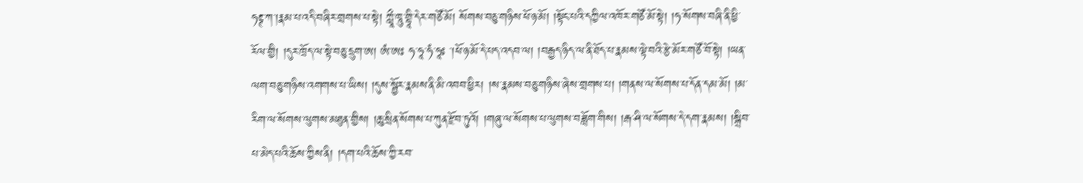ཧཊྚ་ཀ་།རྣམ་པ་འདི་བཞིར་གྲགས་པ་སྟེ། ཀླཱྀ་ཁཱུ་གྷཱི་དེར་གཙོ་མོ། སོགས་བཅུ་གཉིས་ཕོ་ཉ་མོ། །སྟོང་པའི་དཀྱིལ་འཁོར་གཙོ་མོ་སྟེ། །ཧ་སོགས་བཞི་ནི་ཕྱི་རོལ་གྱི། །དུར་ཁྲོད་ལ་སྟེ་བཅུ་དྲུག་ཨ། ཨཾ་ཨཿ ཧ་ཧཱ་ཧཾ་ཧཱཿ ་།ཕོ་ཉ་མོ་དེ་པད་འདབ་ལ། །བརྒྱད་ཉིད་ལ་ནི་ཐོད་པ་རྣམས་ལྟེ་བའི་རྩེ་མོར་གཙོ་བོ་སྟེ། །ཡན་ལག་བཅུ་གཉིས་འགགས་པ་ཡིས། །དུས་སྦྱོར་རྣམས་ནི་མི་འབབ་ཕྱིར། །ས་རྣམས་བཅུ་གཉིས་ཞེས་གྲགས་པ། །གནས་ལ་སོགས་པ་དོན་དམ་མོ། །མ་རིག་ལ་སོགས་ལུགས་མཐུན་གྱིས། །ཆུ་སྲིན་སོགས་པ་ཀུན་རྫོབ་ཏུའོ། །གཞུ་ལ་སོགས་པ་ལུགས་བཟློག་གིས། །རྒ་ཤི་ལ་སོགས་དེ་དག་རྣམས། །སྒྲིབ་པ་མེད་པའི་ཆོས་ཀྱིས་ནི། །དག་པའི་ཆོས་ཀྱི་རབ་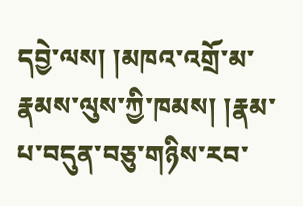དབྱེ་ལས། །མཁའ་འགྲོ་མ་རྣམས་ལུས་ཀྱི་ཁམས། །རྣམ་པ་བདུན་བཅུ་གཉིས་རབ་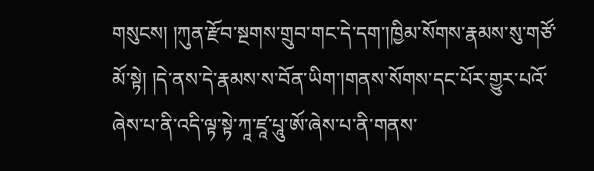གསུངས། །ཀུན་རྫོབ་སྔགས་གྲུབ་གང་དེ་དག་།ཁྱིམ་སོགས་རྣམས་སུ་གཙོ་མོ་སྟེ། །དེ་ནས་དེ་རྣམས་ས་བོན་ཡིག་།གནས་སོགས་དང་པོར་གྱུར་པའོ་ཞེས་པ་ནི་འདི་ལྟ་སྟེ་ཀཱ་ཛཱ་པཱུ་ཨོ་ཞེས་པ་ནི་གནས་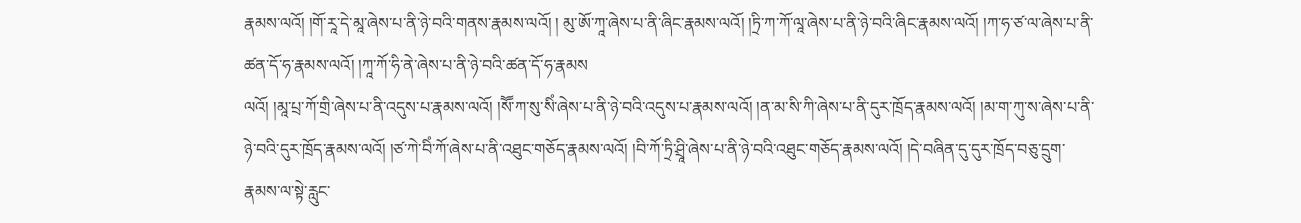རྣམས་ལའོ། །གོ་རཱ་དེ་མཱ་ཞེས་པ་ནི་ཉེ་བའི་གནས་རྣམས་ལའོ། ། མུ་ཨོ་ཀཱ་ཞེས་པ་ནི་ཞིང་རྣམས་ལའོ། །ཏྲི་ཀ་ཀོ་ལཱ་ཞེས་པ་ནི་ཉེ་བའི་ཞིང་རྣམས་ལའོ། །ཀ་ཧ་ཙ་ལ་ཞེས་པ་ནི་ཚན་དོ་ཧ་རྣམས་ལའོ། །ཀཱ་ཀོ་ཧི་ནེ་ཞེས་པ་ནི་ཉེ་བའི་ཚན་དོ་ཧ་རྣམས
ལའོ། །མཱ་པྲ་ཀོ་གྲི་ཞེས་པ་ནི་འདུས་པ་རྣམས་ལའོ། །སཽ་ཀ་སུ་སིཾ་ཞེས་པ་ནི་ཉེ་བའི་འདུས་པ་རྣམས་ལའོ། །ན་མ་སི་ཀི་ཞེས་པ་ནི་དུར་ཁྲོད་རྣམས་ལའོ། །མ་ག་ཀུ་ས་ཞེས་པ་ནི་ཉེ་བའི་དུར་ཁྲོད་རྣམས་ལའོ། །ཙ་ཀེ་བིཾ་ཀོ་ཞེས་པ་ནི་འཐུང་གཅོད་རྣམས་ལའོ། །བི་ཀོ་ཏྲི་ཤྲཱི་ཞེས་པ་ནི་ཉེ་བའི་འཐུང་གཅོད་རྣམས་ལའོ། །དེ་བཞིན་དུ་དུར་ཁྲོད་བཅུ་དྲུག་རྣམས་ལ་སྟེ་རླུང་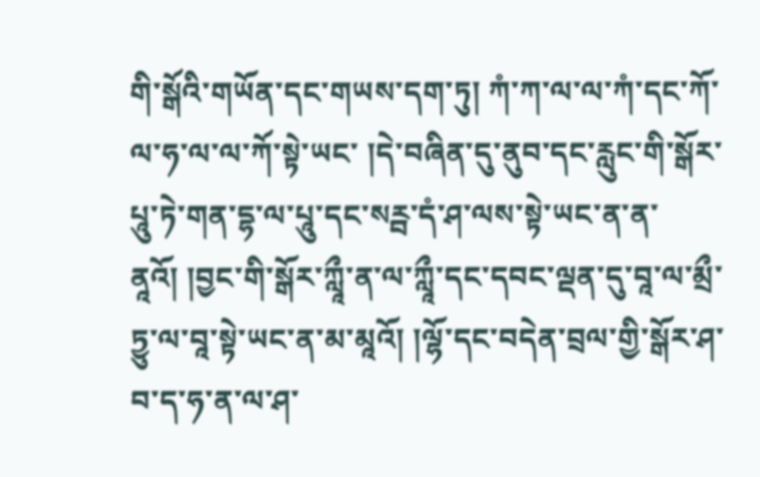གི་སྒོའི་གཡོན་དང་གཡས་དག་ཏུ། ཀཾ་ཀ་ལ་ལ་ཀཾ་དང་ཀོ་ལ་ཧ་ལ་ལ་ཀོ་སྟེ་ཡང་ །དེ་བཞིན་དུ་ནུབ་དང་རླུང་གི་སྒོར་པཱུ་ཏེ་གན་དྷ་ལ་པཱུ་དང་སཪྦ་དཾ་ཤ་ལས་སྟེ་ཡང་ན་ན་ནཱའོ། །བྱང་གི་སྒོར་ཀླཱྀ་ན་ལ་ཀླཱྀ་དང་དབང་ལྡན་དུ་བཱ་ལ་མྲྀ་ཏྱུ་ལ་བཱ་སྟེ་ཡང་ན་མ་མཱའོ། །ལྷོ་དང་བདེན་བྲལ་གྱི་སྒོར་ཤ་བ་ད་ཧ་ན་ལ་ཤ་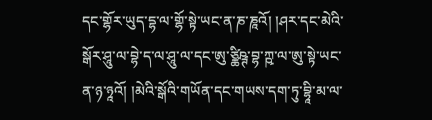དང་གྷོར་ཡུད་དྷ་ལ་གྷོ་སྟེ་ཡང་ན་ཎ་ཎཱའོ། །ཤར་དང་མེའི་སྒོར་ཤཱུ་ལ་བྷེ་ད་ལ་ཤཱུ་ལ་དང་ཨུ་ཙྪིཥྚ་བྷ་ཀྵ་ལ་ཨུ་སྟེ་ཡང་ན་ཉ་ཉཱའོ། །མེའི་སྒོའི་གཡོན་དང་གཡས་དག་ཏུ་བྷཱི་མ་ལ་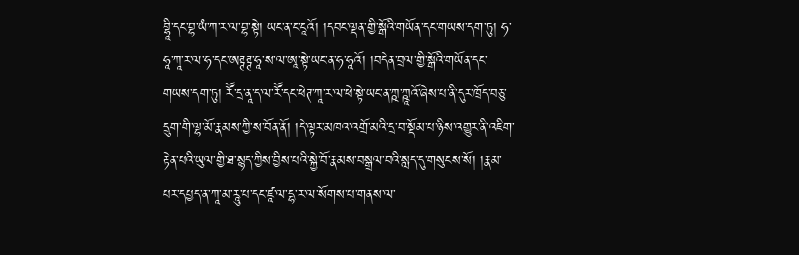བྷཱི་དང་བྷ་ཡཾ་ཀ་ར་ལ་བྷ་སྟེ། ཡང་ན་ང་ངཱའོ། །དབང་ལྡན་གྱི་སྒོའི་གཡོན་དང་གཡས་དག་ཏུ། ཧ་ཧཱ་ཀཱ་ར་ལ་ཧ་དང་ཨཊྚཊྚ་ཧཱ་ས་ལ་ཨཱ་སྟེ་ཡང་ན་ཧ་ཧཱའོ། །བདེན་བྲལ་གྱི་སྒོའི་གཡོན་དང་གཡས་དག་ཏུ། རཽ་དྲ་ནཱ་ད་ལ་རཽ་དང་ཕེཊ་ཀཱ་ར་ལ་ཕེ་སྟེ་ཡང་ན་ཀྵ་ཀྵཱའོ་ཞེས་པ་ནི་དུར་ཁྲོད་བཅུ་དྲུག་གི་ལྷ་མོ་རྣམས་ཀྱི་ས་བོན་ནོ། །དེ་ལྟར་མཁའ་འགྲོ་མའི་དྲ་བ་སྡོམ་པ་ཉིས་འགྱུར་ནི་འཇིག་རྟེན་པའི་ཡུལ་གྱི་ཐ་སྙད་ཀྱིས་བྱིས་པའི་སྐྱེ་བོ་རྣམས་བསྒྲལ་བའི་སླད་དུ་གསུངས་སོ། །རྣམ་པར་དཔྱད་ན་ཀཱ་མ་རཱུ་པ་དང་ཛཱ་ལ་དྷ་ར་ལ་སོགས་པ་གནས་ལ་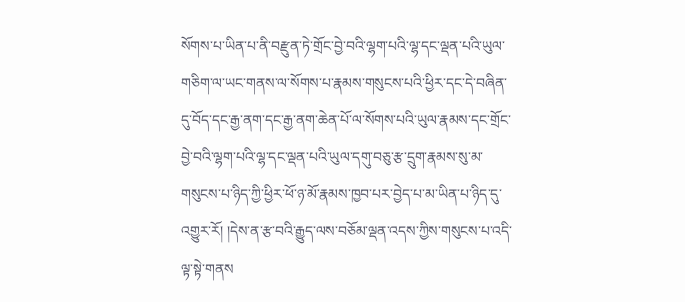སོགས་པ་ཡིན་པ་ནི་བརྫུན་ཏེ་གྲོང་བྱེ་བའི་ལྷག་པའི་ལྷ་དང་ལྡན་པའི་ཡུལ་གཅིག་ལ་ཡང་གནས་ལ་སོགས་པ་རྣམས་གསུངས་པའི་ཕྱིར་དང་དེ་བཞིན་དུ་བོད་དང་རྒྱ་ནག་དང་རྒྱ་ནག་ཆེན་པོ་ལ་སོགས་པའི་ཡུལ་རྣམས་དང་གྲོང་བྱེ་བའི་ལྷག་པའི་ལྷ་དང་ལྡན་པའི་ཡུལ་དགུ་བཅུ་རྩ་དྲུག་རྣམས་སུ་མ་གསུངས་པ་ཉིད་ཀྱི་ཕྱིར་ཕོ་ཉ་མོ་རྣམས་ཁྱབ་པར་བྱེད་པ་མ་ཡིན་པ་ཉིད་དུ་འགྱུར་རོ། །དེས་ན་རྩ་བའི་རྒྱུད་ལས་བཅོམ་ལྡན་འདས་ཀྱིས་གསུངས་པ་འདི་ལྟ་སྟེ་གནས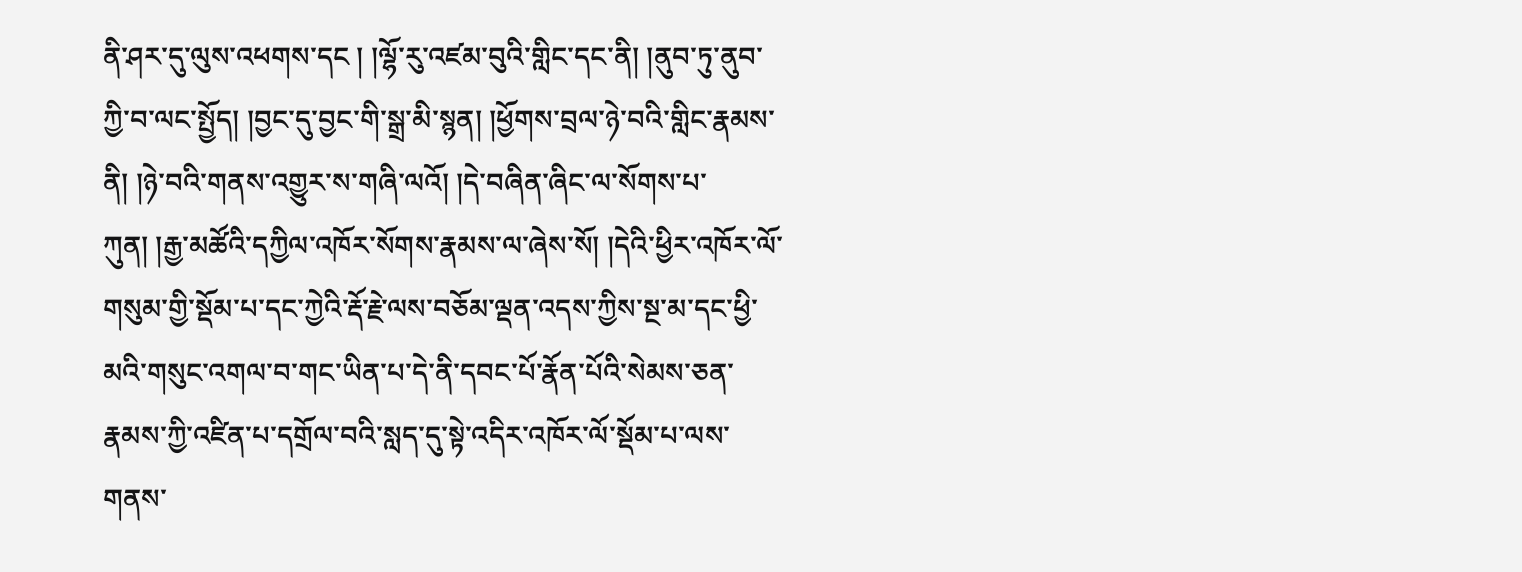ནི་ཤར་དུ་ལུས་འཕགས་དང ། །ལྷོ་རུ་འཛམ་བུའི་གླིང་དང་ནི། །ནུབ་ཏུ་ནུབ་ཀྱི་བ་ལང་སྤྱོད། །བྱང་དུ་བྱང་གི་སྒྲ་མི་སྙན། །ཕྱོགས་བྲལ་ཉེ་བའི་གླིང་རྣམས་ནི། །ཉེ་བའི་གནས་འགྱུར་ས་གཞི་ལའོ། །དེ་བཞིན་ཞིང་ལ་སོགས་པ་ཀུན། །རྒྱ་མཚོའི་དཀྱིལ་འཁོར་སོགས་རྣམས་ལ་ཞེས་སོ། །དེའི་ཕྱིར་འཁོར་ལོ་གསུམ་གྱི་སྡོམ་པ་དང་ཀྱེའི་རྡོ་རྗེ་ལས་བཅོམ་ལྡན་འདས་ཀྱིས་སྔ་མ་དང་ཕྱི་མའི་གསུང་འགལ་བ་གང་ཡིན་པ་དེ་ནི་དབང་པོ་རྣོན་པོའི་སེམས་ཅན་རྣམས་ཀྱི་འཛིན་པ་དགྲོལ་བའི་སླད་དུ་སྟེ་འདིར་འཁོར་ལོ་སྡོམ་པ་ལས་གནས་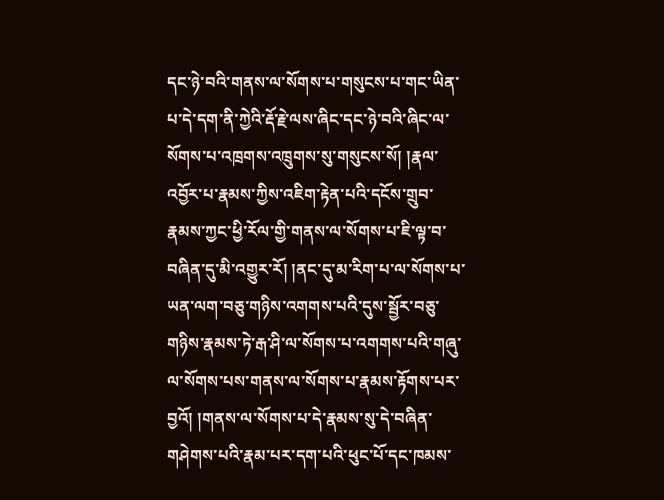དང་ཉེ་བའི་གནས་ལ་སོགས་པ་གསུངས་པ་གང་ཡིན་པ་དེ་དག་ནི་ཀྱེའི་རྡོ་རྗེ་ལས་ཞིང་དང་ཉེ་བའི་ཞིང་ལ་སོགས་པ་འཁྲགས་འཁྲུགས་སུ་གསུངས་སོ། །རྣལ་འབྱོར་པ་རྣམས་ཀྱིས་འཇིག་རྟེན་པའི་དངོས་གྲུབ་རྣམས་ཀྱང་ཕྱི་རོལ་གྱི་གནས་ལ་སོགས་པ་ཇི་ལྟ་བ་བཞིན་དུ་མི་འགྱུར་རོ། །ནང་དུ་མ་རིག་པ་ལ་སོགས་པ་ཡན་ལག་བཅུ་གཉིས་འགགས་པའི་དུས་སྦྱོར་བཅུ་གཉིས་རྣམས་ཏེ་རྒ་ཤི་ལ་སོགས་པ་འགགས་པའི་གཞུ་ལ་སོགས་པས་གནས་ལ་སོགས་པ་རྣམས་རྟོགས་པར་བྱའོ། །གནས་ལ་སོགས་པ་དེ་རྣམས་སུ་དེ་བཞིན་གཤེགས་པའི་རྣམ་པར་དག་པའི་ཕུང་པོ་དང་ཁམས་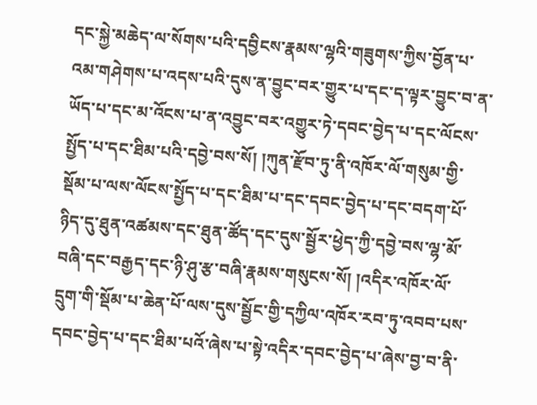དང་སྐྱེ་མཆེད་ལ་སོགས་པའི་དབྱིངས་རྣམས་ལྷའི་གཟུགས་ཀྱིས་བྱོན་པ་འམ་གཤེགས་པ་འདས་པའི་དུས་ན་བྱུང་བར་གྱུར་པ་དང་ད་ལྟར་བྱུང་བ་ན་ཡོད་པ་དང་མ་འོངས་པ་ན་འབྱུང་བར་འགྱུར་ཏེ་དབང་བྱེད་པ་དང་ལོངས་སྤྱོད་པ་དང་ཐིམ་པའི་དབྱེ་བས་སོ། །ཀུན་རྫོབ་ཏུ་ནི་འཁོར་ལོ་གསུམ་གྱི་སྡོམ་པ་ལས་ལོངས་སྤྱོད་པ་དང་ཐིམ་པ་དང་དབང་བྱེད་པ་དང་བདག་པོ་ཉིད་དུ་ཐུན་འཚམས་དང་ཐུན་ཚོད་དང་དུས་སྦྱོར་ཕྱེད་ཀྱི་དབྱེ་བས་ལྷ་མོ་བཞི་དང་བརྒྱད་དང་ཉི་ཤུ་རྩ་བཞི་རྣམས་གསུངས་སོ། །འདིར་འཁོར་ལོ་དྲུག་གི་སྡོམ་པ་ཆེན་པོ་ལས་དུས་སྦྱོང་གྱི་དཀྱིལ་འཁོར་རབ་ཏུ་འབབ་པས་དབང་བྱེད་པ་དང་ཐིམ་པའོ་ཞེས་པ་སྟེ་འདིར་དབང་བྱེད་པ་ཞེས་བྱ་བ་ནི་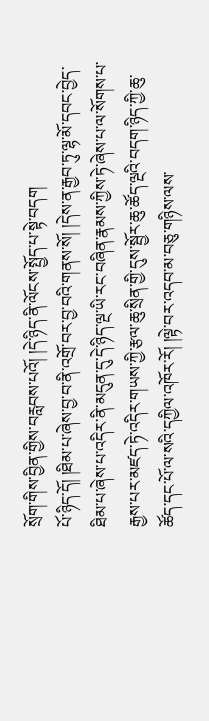སྲོག་གིས་བྱིན་གྱིས་བརླབས་པའོ། །དེ་ཉིད་ནི་ལོངས་སྤྱོད་པ་སྟེ་བདག
པོ་ཉིད་དོ། །ཐིམ་པ་ཞེས་བྱ་བ་ནི་འགྲོ་བར་བྱ་བའི་གནས་སོ། །དེས་ན་རྒྱབ་ཏུ་ལྷ་མོ་དབང་བྱེད་ཐིམ་པ་ཞེས་པ་འདིར་ནི་མདུན་དུ་དེ་ཉིད་ལྔ་ཡི་རང་བཞིན་རྣམས་ཀྱིས་ཏེ་ཞེས་པ་ལ་སོགས་པ་རྒྱས་པར་མཛད་ཏེ་འདིར་གཡས་ཀྱི་རྩལ་ཆུ་སྲིན་གྱི་དུས་སྦྱོར་ཆུ་ཚོད་ལྔའི་བདག་ཉིད་ཀྱི་ཆུ་ཚོད་དང་པོ་ལ་སའི་དཀྱིལ་འཁོར་རོ། །ལྟེ་བར་འདབ་མ་བཅུ་གཉིས་ལས་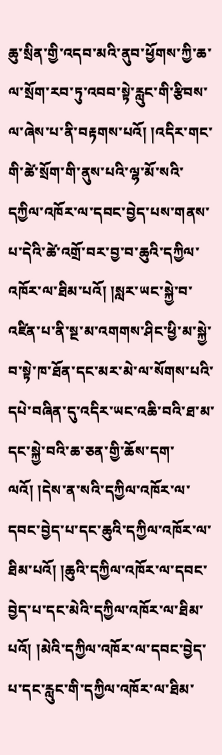ཆུ་སྲིན་གྱི་འདབ་མའི་ནུབ་ཕྱོགས་ཀྱི་ཆ་ལ་སྲོག་རབ་ཏུ་འབབ་སྟེ་རླུང་གི་རྩིབས་ལ་ཞེས་པ་ནི་བརྟགས་པའོ། །འདིར་གང་གི་ཚེ་སྲོག་གི་ནུས་པའི་ལྷ་མོ་སའི་དཀྱིལ་འཁོར་ལ་དབང་བྱེད་པས་གནས་པ་དེའི་ཚེ་འགྲོ་བར་བྱ་བ་ཆུའི་དཀྱིལ་འཁོར་ལ་ཐིམ་པའོ། །སླར་ཡང་སྐྱེ་བ་འཛིན་པ་ནི་སྔ་མ་འགགས་ཤིང་ཕྱི་མ་སྐྱེ་བ་སྟེ་ཁ་ཐོན་དང་མར་མེ་ལ་སོགས་པའི་དཔེ་བཞིན་དུ་འདིར་ཡང་འཆི་བའི་ཐ་མ་དང་སྐྱེ་བའི་ཆ་ཅན་གྱི་ཆོས་དག་ལའོ། །དེས་ན་སའི་དཀྱིལ་འཁོར་ལ་དབང་བྱེད་པ་དང་ཆུའི་དཀྱིལ་འཁོར་ལ་ཐིམ་པའོ། །ཆུའི་དཀྱིལ་འཁོར་ལ་དབང་བྱེད་པ་དང་མེའི་དཀྱིལ་འཁོར་ལ་ཐིམ་པའོ། །མེའི་དཀྱིལ་འཁོར་ལ་དབང་བྱེད་པ་དང་རླུང་གི་དཀྱིལ་འཁོར་ལ་ཐིམ་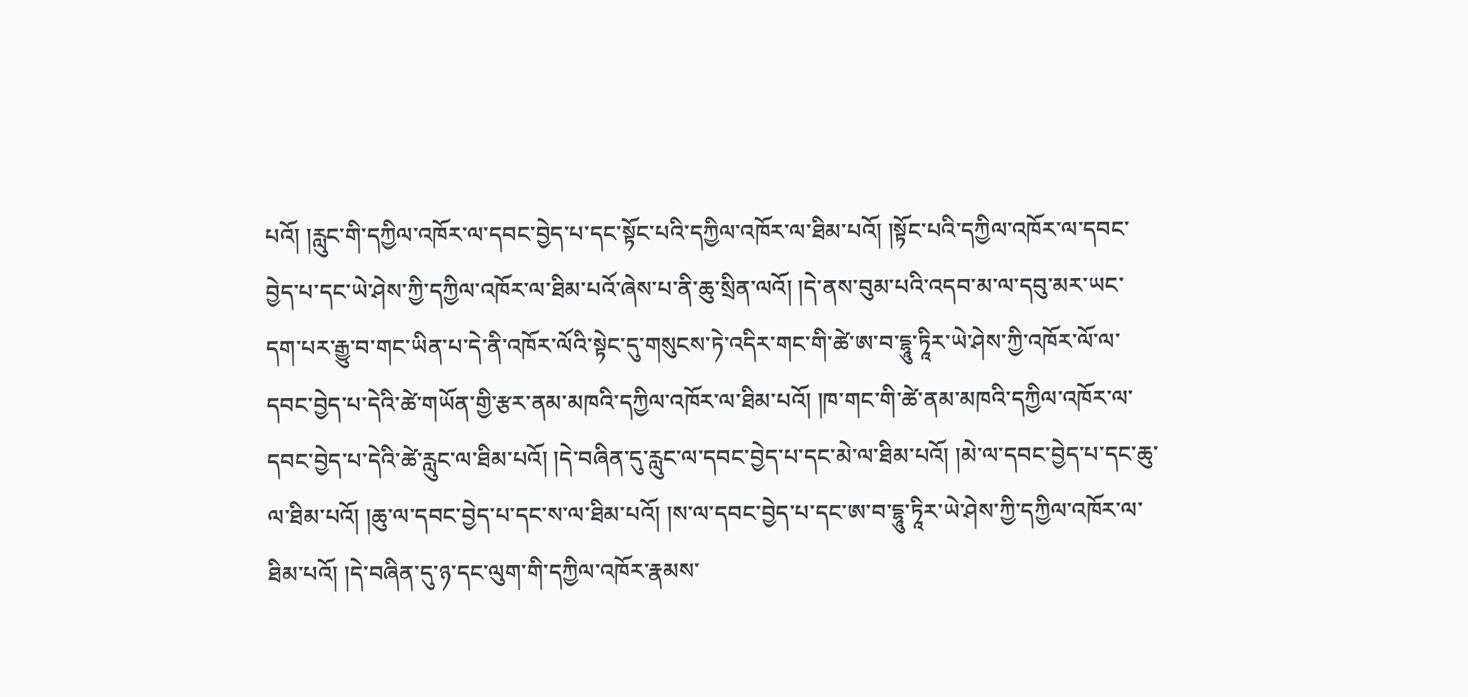པའོ། །རླུང་གི་དཀྱིལ་འཁོར་ལ་དབང་བྱེད་པ་དང་སྟོང་པའི་དཀྱིལ་འཁོར་ལ་ཐིམ་པའོ། །སྟོང་པའི་དཀྱིལ་འཁོར་ལ་དབང་བྱེད་པ་དང་ཡེ་ཤེས་ཀྱི་དཀྱིལ་འཁོར་ལ་ཐིམ་པའོ་ཞེས་པ་ནི་ཆུ་སྲིན་ལའོ། །དེ་ནས་བུམ་པའི་འདབ་མ་ལ་དབུ་མར་ཡང་དག་པར་རྒྱུ་བ་གང་ཡིན་པ་དེ་ནི་འཁོར་ལོའི་སྟེང་དུ་གསུངས་ཏེ་འདིར་གང་གི་ཚེ་ཨ་བ་དྷཱུ་ཏཱིར་ཡེ་ཤེས་ཀྱི་འཁོར་ལོ་ལ་དབང་བྱེད་པ་དེའི་ཚེ་གཡོན་གྱི་རྩར་ནམ་མཁའི་དཀྱིལ་འཁོར་ལ་ཐིམ་པའོ། །ཁ་གང་གི་ཚེ་ནམ་མཁའི་དཀྱིལ་འཁོར་ལ་དབང་བྱེད་པ་དེའི་ཚེ་རླུང་ལ་ཐིམ་པའོ། །དེ་བཞིན་དུ་རླུང་ལ་དབང་བྱེད་པ་དང་མེ་ལ་ཐིམ་པའོ། །མེ་ལ་དབང་བྱེད་པ་དང་ཆུ་ལ་ཐིམ་པའོ། །ཆུ་ལ་དབང་བྱེད་པ་དང་ས་ལ་ཐིམ་པའོ། །ས་ལ་དབང་བྱེད་པ་དང་ཨ་བ་དྷཱུ་ཏཱིར་ཡེ་ཤེས་ཀྱི་དཀྱིལ་འཁོར་ལ་ཐིམ་པའོ། །དེ་བཞིན་དུ་ཉ་དང་ལུག་གི་དཀྱིལ་འཁོར་རྣམས་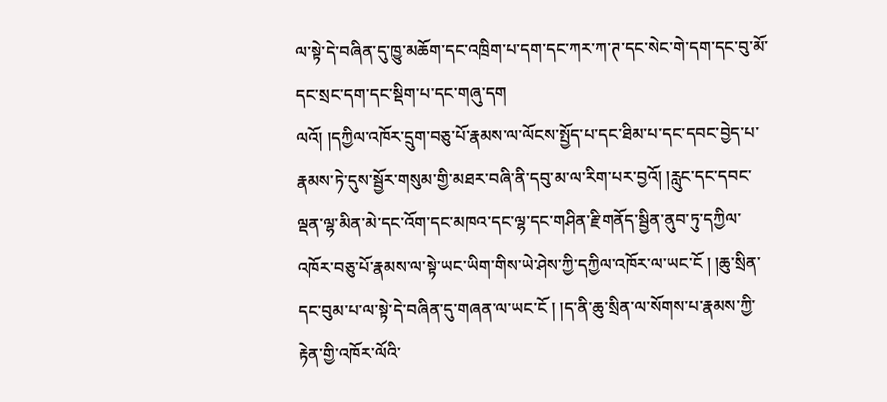ལ་སྟེ་དེ་བཞིན་དུ་ཁྱུ་མཆོག་དང་འཁྲིག་པ་དག་དང་ཀར་ཀ་ཊ་དང་སེང་གེ་དག་དང་བུ་མོ་དང་སྲང་དག་དང་སྡིག་པ་དང་གཞུ་དག
ལའོ། །དཀྱིལ་འཁོར་དྲུག་བཅུ་པོ་རྣམས་ལ་ལོངས་སྤྱོད་པ་དང་ཐིམ་པ་དང་དབང་བྱེད་པ་རྣམས་ཏེ་དུས་སྦྱོར་གསུམ་གྱི་མཐར་བཞི་ནི་དབུ་མ་ལ་རིག་པར་བྱའོ། །རླུང་དང་དབང་ལྡན་ལྷ་མིན་མེ་དང་འོག་དང་མཁའ་དང་ལྷ་དང་གཤིན་རྗི་གནོད་སྦྱིན་ནུབ་ཏུ་དཀྱིལ་འཁོར་བཅུ་པོ་རྣམས་ལ་སྟེ་ཡང་ཡིག་གིས་ཡེ་ཤེས་ཀྱི་དཀྱིལ་འཁོར་ལ་ཡང་ངོ ། །ཆུ་སྲིན་དང་བུམ་པ་ལ་སྟེ་དེ་བཞིན་དུ་གཞན་ལ་ཡང་ངོ ། །ད་ནི་ཆུ་སྲིན་ལ་སོགས་པ་རྣམས་ཀྱི་རྟེན་གྱི་འཁོར་ལོའི་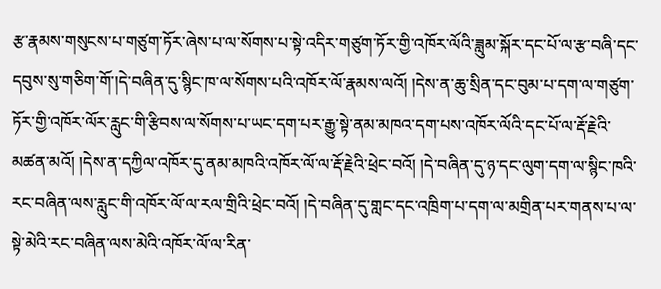རྩ་རྣམས་གསུངས་པ་གཙུག་ཏོར་ཞེས་པ་ལ་སོགས་པ་སྟེ་འདིར་གཙུག་ཏོར་གྱི་འཁོར་ལོའི་ཟླུམ་སྐོར་དང་པོ་ལ་རྩ་བཞི་དང་དབུས་སུ་གཅིག་གོ་།དེ་བཞིན་དུ་སྙིང་ཁ་ལ་སོགས་པའི་འཁོར་ལོ་རྣམས་ལའོ། །དེས་ན་ཆུ་སྲིན་དང་བུམ་པ་དག་ལ་གཙུག་ཏོར་གྱི་འཁོར་ལོར་རླུང་གི་རྩིབས་ལ་སོགས་པ་ཡང་དག་པར་རྒྱུ་སྟེ་ནམ་མཁའ་དག་པས་འཁོར་ལོའི་དང་པོ་ལ་རྡོ་རྗེའི་མཚན་མའོ། །དེས་ན་དཀྱིལ་འཁོར་དུ་ནམ་མཁའི་འཁོར་ལོ་ལ་རྡོ་རྗེའི་ཕྲེང་བའོ། །དེ་བཞིན་དུ་ཉ་དང་ལུག་དག་ལ་སྙིང་ཁའི་རང་བཞིན་ལས་རླུང་གི་འཁོར་ལོ་ལ་རལ་གྲིའི་ཕྲེང་བའོ། །དེ་བཞིན་དུ་གླང་དང་འཁྲིག་པ་དག་ལ་མགྲིན་པར་གནས་པ་ལ་སྟེ་མེའི་རང་བཞིན་ལས་མེའི་འཁོར་ལོ་ལ་རིན་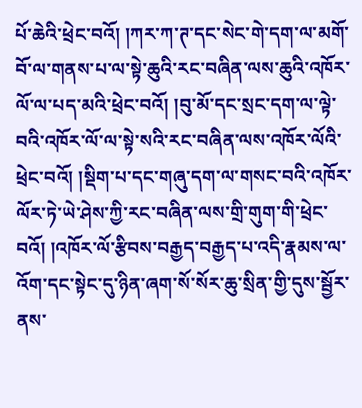པོ་ཆེའི་ཕྲེང་བའོ། །ཀར་ཀ་ཊ་དང་སེང་གེ་དག་ལ་མགོ་བོ་ལ་གནས་པ་ལ་སྟེ་ཆུའི་རང་བཞིན་ལས་ཆུའི་འཁོར་ལོ་ལ་པད་མའི་ཕྲེང་བའོ། །བུ་མོ་དང་སྲང་དག་ལ་ལྟེ་བའི་འཁོར་ལོ་ལ་སྟེ་སའི་རང་བཞིན་ལས་འཁོར་ལོའི་ཕྲེང་བའོ། །སྡིག་པ་དང་གཞུ་དག་ལ་གསང་བའི་འཁོར་ལོར་ཏེ་ཡེ་ཤེས་ཀྱི་རང་བཞིན་ལས་གྲི་གུག་གི་ཕྲེང་བའོ། །འཁོར་ལོ་རྩིབས་བརྒྱད་བརྒྱད་པ་འདི་རྣམས་ལ་འོག་དང་སྟེང་དུ་ཉིན་ཞག་སོ་སོར་ཆུ་སྲིན་གྱི་དུས་སྦྱོར་ནས་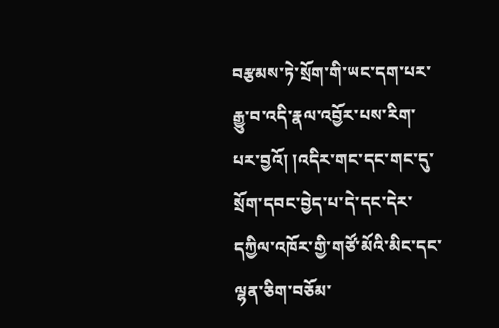བརྩམས་ཏེ་སྲོག་གི་ཡང་དག་པར་རྒྱུ་བ་འདི་རྣལ་འབྱོར་པས་རིག་པར་བྱའོ། །འདིར་གང་དང་གང་དུ་སྲོག་དབང་བྱེད་པ་དེ་དང་དེར་དཀྱིལ་འཁོར་གྱི་གཙོ་མོའི་མིང་དང་ལྷན་ཅིག་བཅོམ་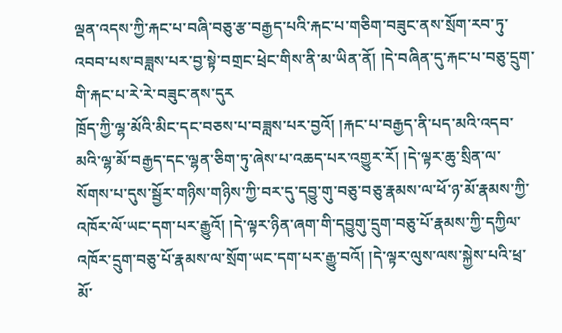ལྡན་འདས་ཀྱི་རྐང་པ་བཞི་བཅུ་རྩ་བརྒྱད་པའི་རྐང་པ་གཅིག་བཟུང་ནས་སྲོག་རབ་ཏུ་འབབ་པས་བཟླས་པར་བྱ་སྟེ་བགྲང་ཕྲེང་གིས་ནི་མ་ཡིན་ནོ། །དེ་བཞིན་དུ་རྐང་པ་བཅུ་དྲུག་གི་རྐང་པ་རེ་རེ་བཟུང་ནས་དུར
ཁྲོད་ཀྱི་ལྷ་མོའི་མིང་དང་བཅས་པ་བཟླས་པར་བྱའོ། །རྐང་པ་བརྒྱད་ནི་པད་མའི་འདབ་མའི་ལྷ་མོ་བརྒྱད་དང་ལྷན་ཅིག་ཏུ་ཞེས་པ་འཆད་པར་འགྱུར་རོ། །དེ་ལྟར་ཆུ་སྲིན་ལ་སོགས་པ་དུས་སྦྱོར་གཉིས་གཉིས་ཀྱི་བར་དུ་དབྱུ་གུ་བཅུ་བཅུ་རྣམས་ལ་ཕོ་ཉ་མོ་རྣམས་ཀྱི་འཁོར་ལོ་ཡང་དག་པར་རྒྱུའོ། །དེ་ལྟར་ཉིན་ཞག་གི་དབྱུགུ་དྲུག་བཅུ་པོ་རྣམས་ཀྱི་དཀྱིལ་འཁོར་དྲུག་བཅུ་པོ་རྣམས་ལ་སྲོག་ཡང་དག་པར་རྒྱུ་བའོ། །དེ་ལྟར་ལུས་ལས་སྐྱེས་པའི་ཕྲ་མོ་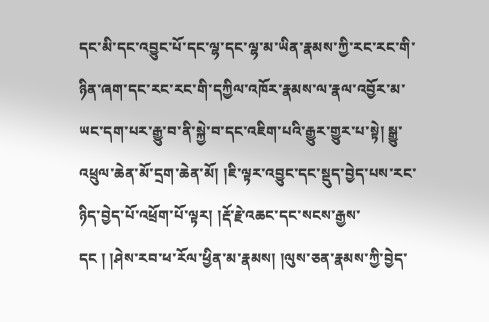དང་མི་དང་འབྱུང་པོ་དང་ལྷ་དང་ལྷ་མ་ཡིན་རྣམས་ཀྱི་རང་རང་གི་ཉིན་ཞག་དང་རང་རང་གི་དཀྱིལ་འཁོར་རྣམས་ལ་རྣལ་འབྱོར་མ་ཡང་དག་པར་རྒྱུ་བ་ནི་སྐྱེ་བ་དང་འཇིག་པའི་རྒྱུར་གྱུར་པ་སྟེ། སྒྱུ་འཕྲུལ་ཆེན་མོ་དྲག་ཆེན་མོ། །ཇི་ལྟར་འབྱུང་དང་སྡུད་བྱེད་པས་རང་ཉིད་བྱེད་པོ་འཕྲོག་པོ་ལྟར། །རྡོ་རྗེ་འཆང་དང་སངས་རྒྱས་དང ། །ཤེས་རབ་ཕ་རོལ་ཕྱིན་མ་རྣམས། །ལུས་ཅན་རྣམས་ཀྱི་བྱེད་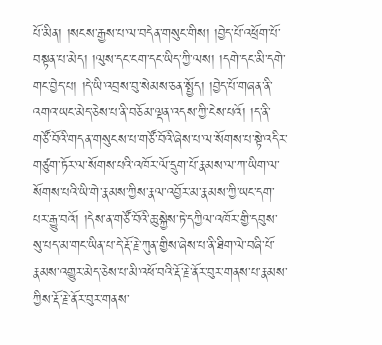པོ་མིན། །སངས་རྒྱས་པ་ལ་བདེན་གསུང་གིས། །བྱེད་པོ་འཕྲོག་པོ་བསྟན་པ་མེད། །ལུས་དང་ངག་དང་ཡིད་ཀྱི་ལས། །དགེ་དང་མི་དགེ་གང་བྱེད་པ། །དེ་ཡི་འབྲས་བུ་སེམས་ཅན་སྤྱོད། །བྱེད་པོ་གཞན་ནི་འགའ་ཡང་མེད་ཅེས་པ་ནི་བཅོམ་ལྡན་འདས་ཀྱི་ངེས་པའོ། །ད་ནི་གཙོ་བོའི་གདན་གསུངས་པ་གཙོ་བོའི་ཞེས་པ་ལ་སོགས་པ་སྟེ་འདིར་གཙུག་ཏོར་ལ་སོགས་པའི་འཁོར་ལོ་དྲུག་པོ་རྣམས་ལ་ཀ་ཡིག་ལ་སོགས་པའི་ཡི་གེ་རྣམས་ཀྱིས་རྣལ་འབྱོར་མ་རྣམས་ཀྱི་ཡང་དག་པར་རྒྱུ་བའོ། །དེས་ན་གཙོ་བོའི་ཆུ་སྐྱེས་ཏེ་དཀྱིལ་འཁོར་གྱི་དབུས་སུ་པད་མ་གང་ཡིན་པ་དེ་རྡོ་རྗེ་ཀུན་གྱིས་ཞེས་པ་ནི་ཐིག་ལེ་བཞི་པོ་རྣམས་འགྱུར་མེད་ཅེས་པ་མི་འཕོ་བའི་རྡོ་རྗེ་ནོར་བུར་གནས་པ་རྣམས་ཀྱིས་རྡོ་རྗེ་ནོར་བུར་གནས་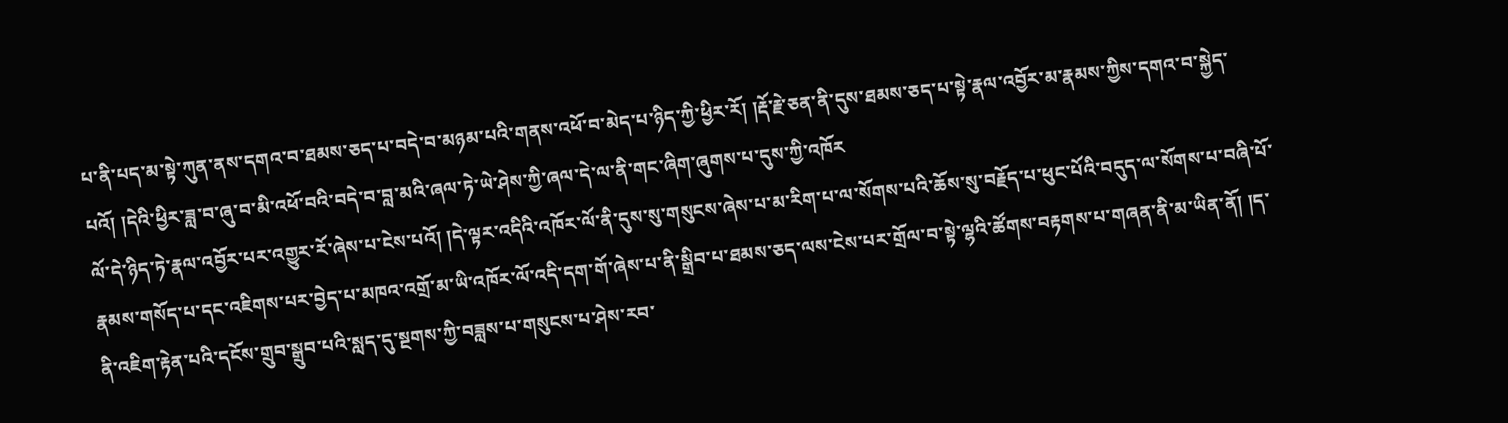པ་ནི་པད་མ་སྟེ་ཀུན་ནས་དགའ་བ་ཐམས་ཅད་པ་བདེ་བ་མཉམ་པའི་གནས་འཕོ་བ་མེད་པ་ཉིད་ཀྱི་ཕྱིར་རོ། །རྡོ་རྗེ་ཅན་ནི་དུས་ཐམས་ཅད་པ་སྟེ་རྣལ་འབྱོར་མ་རྣམས་ཀྱིས་དགའ་བ་སྐྱེད་པའོ། །དེའི་ཕྱིར་ཟླ་བ་ཞུ་བ་མི་འཕོ་བའི་བདེ་བ་བླ་མའི་ཞལ་ཏེ་ཡེ་ཤེས་ཀྱི་ཞལ་དེ་ལ་ནི་གང་ཞིག་ཞུགས་པ་དུས་ཀྱི་འཁོར
ལོ་དེ་ཉིད་ཏེ་རྣལ་འབྱོར་པར་འགྱུར་རོ་ཞེས་པ་ངེས་པའོ། །དེ་ལྟར་འདིའི་འཁོར་ལོ་ནི་དུས་སུ་གསུངས་ཞེས་པ་མ་རིག་པ་ལ་སོགས་པའི་ཆོས་སུ་བརྗོད་པ་ཕུང་པོའི་བདུད་ལ་སོགས་པ་བཞི་པོ་རྣམས་གསོད་པ་དང་འཇིགས་པར་བྱེད་པ་མཁའ་འགྲོ་མ་ཡི་འཁོར་ལོ་འདི་དག་གོ་ཞེས་པ་ནི་སྒྲིབ་པ་ཐམས་ཅད་ལས་ངེས་པར་གྲོལ་བ་སྟེ་ལྷའི་ཚོགས་བརྟགས་པ་གཞན་ནི་མ་ཡིན་ནོ། །ད་ནི་འཇིག་རྟེན་པའི་དངོས་གྲུབ་སྒྲུབ་པའི་སླད་དུ་སྔགས་ཀྱི་བཟླས་པ་གསུངས་པ་ཤེས་རབ་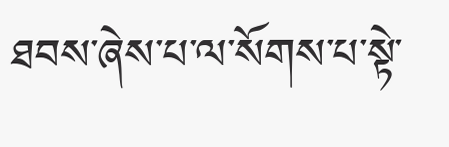ཐབས་ཞེས་པ་ལ་སོགས་པ་སྟེ་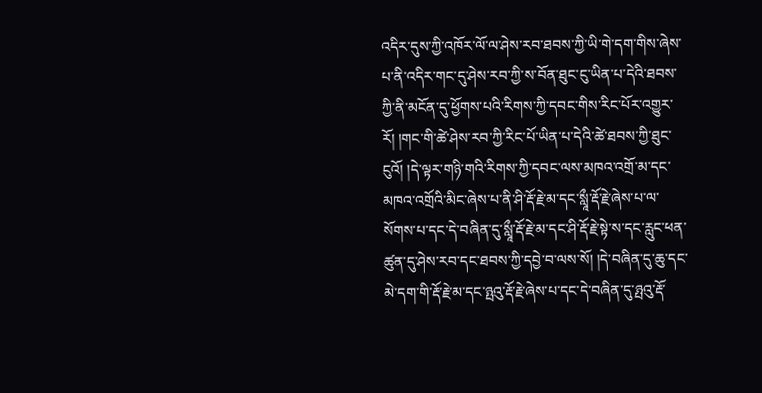འདིར་དུས་ཀྱི་འཁོར་ལོ་ལ་ཤེས་རབ་ཐབས་ཀྱི་ཡི་གེ་དག་གིས་ཞེས་པ་ནི་འདིར་གང་དུ་ཤེས་རབ་ཀྱི་ས་བོན་ཐུང་ངུ་ཡིན་པ་དེའི་ཐབས་ཀྱི་ནི་མངོན་དུ་ཕྱོགས་པའི་རིགས་ཀྱི་དབང་གིས་རིང་པོར་འགྱུར་རོ། །གང་གི་ཚེ་ཤེས་རབ་ཀྱི་རིང་པོ་ཡིན་པ་དེའི་ཚེ་ཐབས་ཀྱི་ཐུང་ངུའོ། །དེ་ལྟར་གཉི་གའི་རིགས་ཀྱི་དབང་ལས་མཁའ་འགྲོ་མ་དང་མཁའ་འགྲོའི་མིང་ཞེས་པ་ནི་ཤི་རྡོ་རྗེ་མ་དང་སླཱྀ་རྡོ་རྗེ་ཞེས་པ་ལ་སོགས་པ་དང་དེ་བཞིན་དུ་སླཱྀ་རྡོ་རྗེ་མ་དང་ཤི་རྡོ་རྗེ་སྟེ་ས་དང་རླུང་ཕན་ཚུན་དུ་ཤེས་རབ་དང་ཐབས་ཀྱི་དབྱེ་བ་ལས་སོ། །དེ་བཞིན་དུ་ཆུ་དང་མེ་དག་གི་རྡོ་རྗེ་མ་དང་ཉྤའུ་རྡོ་རྗེ་ཞེས་པ་དང་དེ་བཞིན་དུ་ཉྤའུ་རྡོ་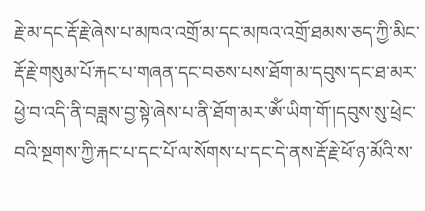རྗེ་མ་དང་རྡོ་རྗེ་ཞེས་པ་མཁའ་འགྲོ་མ་དང་མཁའ་འགྲོ་ཐམས་ཅད་ཀྱི་མིང་རྡོ་རྗེ་གསུམ་པོ་རྐང་པ་གཞན་དང་བཅས་པས་ཐོག་མ་དབུས་དང་ཐ་མར་ཕྱེ་བ་འདི་ནི་བཟླས་བྱ་སྟེ་ཞེས་པ་ནི་ཐོག་མར་ཨོཾ་ཡིག་གོ་།དབུས་སུ་ཕྲེང་བའི་སྔགས་ཀྱི་རྐང་པ་དང་པོ་ལ་སོགས་པ་དང་དེ་ནས་རྡོ་རྗེ་ཕོ་ཉ་མོའི་ས་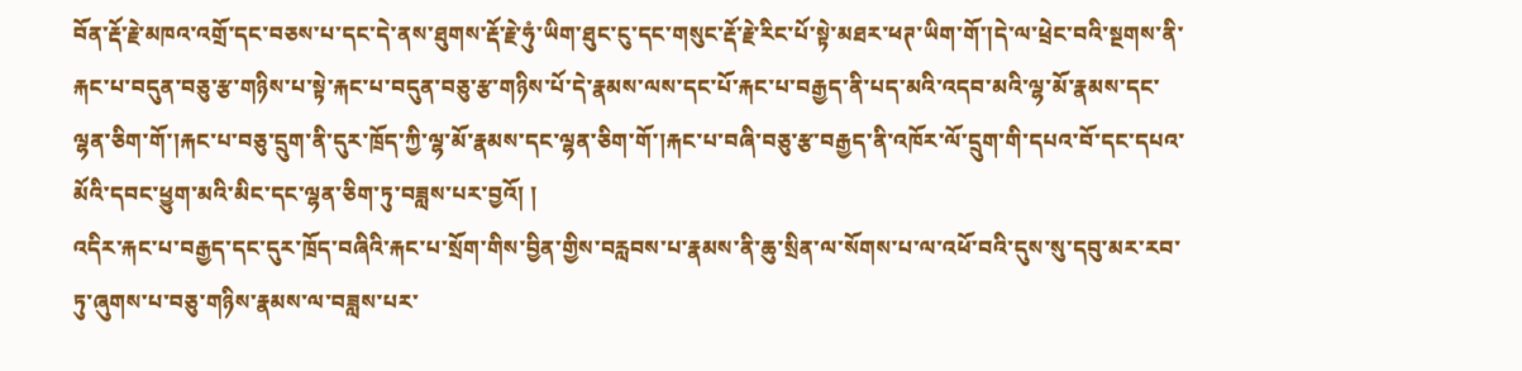བོན་རྡོ་རྗེ་མཁའ་འགྲོ་དང་བཅས་པ་དང་དེ་ནས་ཐུགས་རྡོ་རྗེ་ཧུཾ་ཡིག་ཐུང་ངུ་དང་གསུང་རྡོ་རྗེ་རིང་པོ་སྟེ་མཐར་ཕཊ་ཡིག་གོ་།དེ་ལ་ཕྲེང་བའི་སྔགས་ནི་རྐང་པ་བདུན་བཅུ་རྩ་གཉིས་པ་སྟེ་རྐང་པ་བདུན་བཅུ་རྩ་གཉིས་པོ་དེ་རྣམས་ལས་དང་པོ་རྐང་པ་བརྒྱད་ནི་པད་མའི་འདབ་མའི་ལྷ་མོ་རྣམས་དང་ལྷན་ཅིག་གོ་།རྐང་པ་བཅུ་དྲུག་ནི་དུར་ཁྲོད་ཀྱི་ལྷ་མོ་རྣམས་དང་ལྷན་ཅིག་གོ་།རྐང་པ་བཞི་བཅུ་རྩ་བརྒྱད་ནི་འཁོར་ལོ་དྲུག་གི་དཔའ་བོ་དང་དཔའ་མོའི་དབང་ཕྱུག་མའི་མིང་དང་ལྷན་ཅིག་ཏུ་བཟླས་པར་བྱའོ། །
འདིར་རྐང་པ་བརྒྱད་དང་དུར་ཁྲོད་བཞིའི་རྐང་པ་སྲོག་གིས་བྱིན་གྱིས་བརླབས་པ་རྣམས་ནི་ཆུ་སྲིན་ལ་སོགས་པ་ལ་འཕོ་བའི་དུས་སུ་དབུ་མར་རབ་ཏུ་ཞུགས་པ་བཅུ་གཉིས་རྣམས་ལ་བཟླས་པར་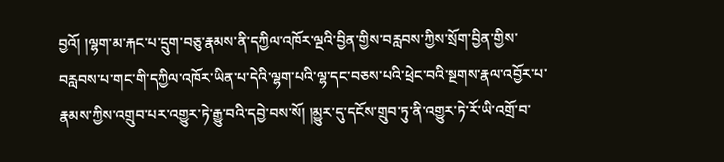བྱའོ། །ལྷག་མ་རྐང་པ་དྲུག་བཅུ་རྣམས་ནི་དཀྱིལ་འཁོར་ལྔའི་བྱིན་གྱིས་བརླབས་ཀྱིས་སྲོག་བྱིན་གྱིས་བརླབས་པ་གང་གི་དཀྱིལ་འཁོར་ཡིན་པ་དེའི་ལྷག་པའི་ལྷ་དང་བཅས་པའི་ཕྲེང་བའི་སྔགས་རྣལ་འབྱོར་པ་རྣམས་ཀྱིས་འགྲུབ་པར་འགྱུར་ཏེ་རྒྱུ་བའི་དབྱེ་བས་སོ། །མྱུར་དུ་དངོས་གྲུབ་ཏུ་ནི་འགྱུར་ཏེ་རོ་ཡི་འགྲོ་བ་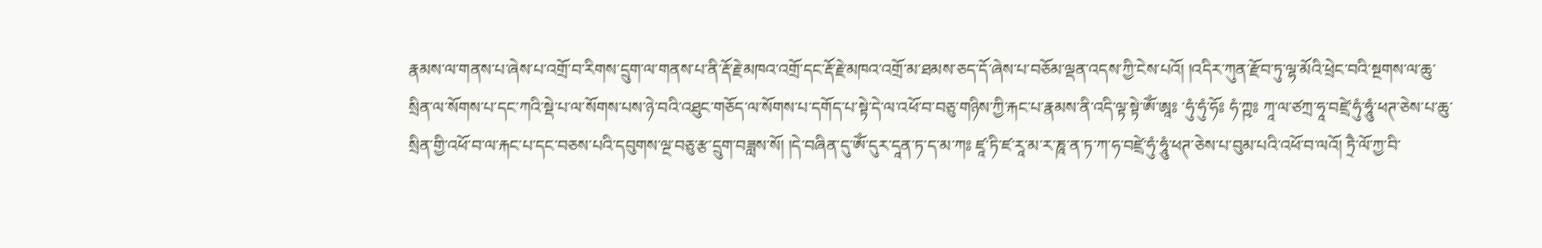རྣམས་ལ་གནས་པ་ཞེས་པ་འགྲོ་བ་རིགས་དྲུག་ལ་གནས་པ་ནི་རྡོ་རྗེ་མཁའ་འགྲོ་དང་རྡོ་རྗེ་མཁའ་འགྲོ་མ་ཐམས་ཅད་དོ་ཞེས་པ་བཅོམ་ལྡན་འདས་ཀྱི་ངེས་པའོ། །འདིར་ཀུན་རྫོབ་ཏུ་ལྷ་མོའི་ཕྲེང་བའི་སྔགས་ལ་ཆུ་སྲིན་ལ་སོགས་པ་དང་ཀའི་སྡེ་པ་ལ་སོགས་པས་ཉེ་བའི་འཐུང་གཅོད་ལ་སོགས་པ་དགོད་པ་སྟེ་དེ་ལ་འཕོ་བ་བཅུ་གཉིས་ཀྱི་རྐང་པ་རྣམས་ནི་འདི་ལྟ་སྟེ་ཨོཾ་ཨཱཿ ་ཧུཾ་ཧུཾ་ཧོཿ ཧཾ་ཀྵཿ ཀཱ་ལ་ཙཀྲ་ཧཱ་བཛྲེ་ཧུཾ་ཧཱུཾ་ཕཊ་ཅེས་པ་ཆུ་སྲིན་གྱི་འཕོ་བ་ལ་རྐང་པ་དང་བཅས་པའི་དབུགས་ལྔ་བཅུ་རྩ་དྲུག་བཟླས་སོ། །དེ་བཞིན་དུ་ཨོཾ་དུར་དཱན་ཏ་ད་མ་ཀཿ ཛཱ་ཏི་ཛ་རཱ་མ་ར་ཎཱ་ན་ཏ་ཀ་ཧ་བཛྲེ་ཧུཾ་ཧཱུཾ་ཕཊ་ཅེས་པ་བུམ་པའི་འཕོ་བ་ལའོ། ཏྲཻ་ལོ་ཀྱ་བི་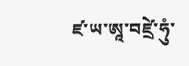ཛ་ཡ་ཨཱ་བཛྲེ་ཧུཾ་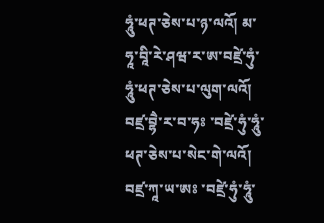ཧཱུཾ་ཕཊ་ཅེས་པ་ཉ་ལའོ། མ་ཧཱ་བཱི་རེ་ཤཝ་ར་ཨ་བཛྲེ་ཧུཾ་ཧཱུཾ་ཕཊ་ཅེས་པ་ལུག་ལའོ། བཛྲ་བྷཻ་ར་བ་ཧཿ ་བཛྲེ་ཧུཾ་ཧཱུཾ་ཕཊ་ཅེས་པ་སེང་གེ་ལའོ། བཛྲ་ཀཱ་ཡ་ཨཿ ་བཛྲེ་ཧུཾ་ཧཱུཾ་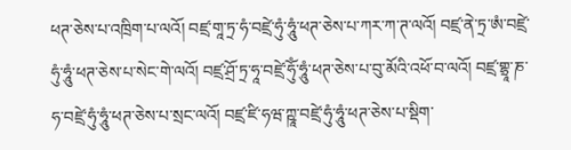ཕཊ་ཅེས་པ་འཁྲིག་པ་ལའོ། བཛྲ་གཱ་ཏྲ་ཧཾ་བཛྲེ་ཧུཾ་ཧཱུཾ་ཕཊ་ཅེས་པ་ཀར་ཀ་ཊ་ལའོ། བཛྲ་ནེ་ཏྲ་ཨཾ་བཛྲེ་ཧུཾ་ཧཱུཾ་ཕཊ་ཅེས་པ་སེང་གེ་ལའོ། བཛྲ་ཤྲོ་ཏྲ་ཧཱ་བཛྲེ་ཧོུཾ་ཧཱུཾ་ཕཊ་ཅེས་པ་བུ་མོའི་འཕོ་བ་ལའོ། བཛྲ་གྷྲཱ་ཎ་ཧ་བཛྲེ་ཧུཾ་ཧཱུཾ་ཕཊ་ཅེས་པ་སྲང་ལའོ། བཛྲ་ཛི་ཧཝ་ཀྵཱ་བཛྲེ་ཧུཾ་ཧཱུཾ་ཕཊ་ཅེས་པ་སྡིག་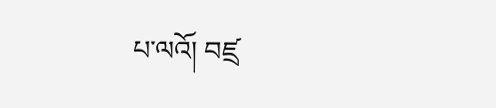པ་ལའོ། བཛྲ